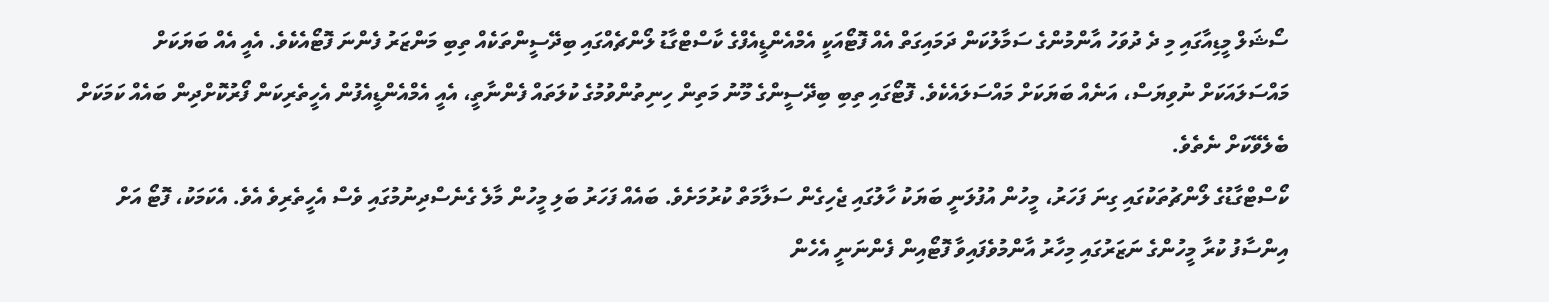ސޯޝަލް މީޑިއާގައި މި ދެ ދުވަހު އާންމުންގެ ސަމާލުކަން ދަމައިގަތް އެއް ފޮޓޯއަކީ އެމްއެންޑީއެފްގެ ކާސްޓްގާޑު ލޯންޗެއްގައި ބިދޭސީންތަކެއް ތިބި މަންޒަރު ފެންނަ ފޮޓޯއެކެވެ. އެއީ އެއް ބަޔަކަށް މައްސަލައަކަށް ނުވިޔަސް، އަނެއް ބަޔަކަށް މައްސަލައެކެވެ. ފޮޓޯގައި ތިބި ބިދޭސީންގެ މޫނު މަތިން ހިނިތުންވުމުގެ ކުލަތައް ފެންނާތީ، އެއީ އެމްއެންޑީއެފުން އެހީތެރިކަން ފޯރުކޮށްދިން ބައެއް ކަމަކަށް ބެލެވޭކަށް ނެތެވެ.
ކޯސްޓްގާޑުގެ ލޯންޗުތަކުގައި ގިނަ ފަހަރު، މީހުން އުފުލަނީ ބަޔަކު ހާލުގައި ޖެހިގެން ސަލާމަތް ކުރުމަށެވެ. ބައެއް ފަހަރު ބަލި މީހުން މާލެ ގެނެސްދިނުމުގައި ވެސް އެހީތެރިވެ އެވެ. އެކަމަކު، ފޮޓޯ އަށް އިންސާފު ކުރާ މީހުންގެ ނަޒަރުގައި މިހާރު އާންމުވެފައިވާ ފޮޓޯއިން ފެންނަނީ އެހެން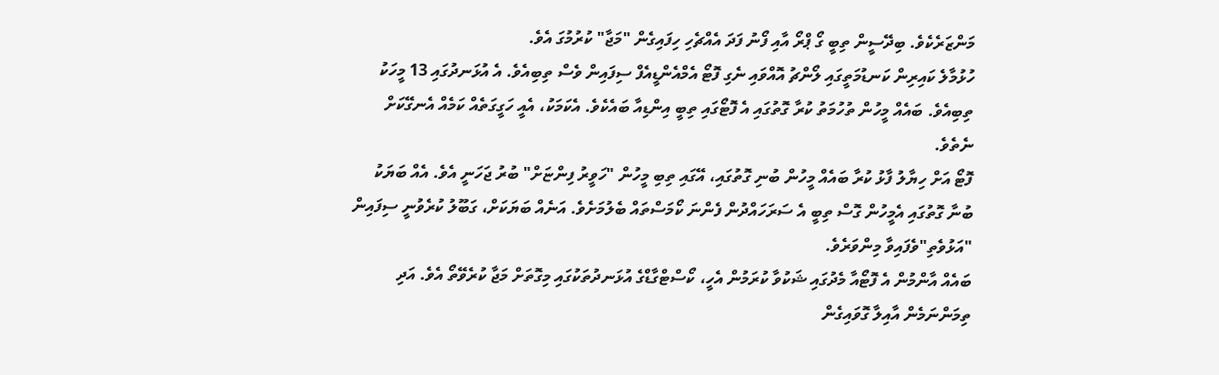މަންޒަރެކެވެ. ބިދޭސީން ތިބީ ގޯ ޕްރޯ އާއި ފޯނު ފަދަ އެއްޗެހި ހިފައިގެން "މަޖާ" ކުރުމުގަ އެވެ.
ހުޅުމާލެ ކައިރިން ކަނޑުމަތީގައި ލޯންޗު އޮއްވައި ނެގި ފޮޓޯ އެމްއެންޑީއެފް ސިފައިން ވެސް ތިބިއެވެ. އެ އުޅަނދުގައި 13 މީހަކު ތިބިއެވެ. ބައެއް މީހުން ތުހުމަތު ކުރާ ގޮތުގައި އެ ފޮޓޯގައި ތިބީ އިންޑިއާ ބައެކެވެ. އެކަމަކު، އެއީ ހަގީގަތެއް ކަމެއް އެނގޭކަށް ނެތެވެ.
ފޮޓޯ އަށް ހިޔާލު ފާޅު ކުރާ ބައެއް މީހުން ބުނި ގޮތުގައި، އޭގައި ތިބި މީހުން "ހަވީރު ފިންޏަށް" ބުރު ޖަހަނީ އެވެ. އެއް ބަޔަކު ބުނާ ގޮތުގައި އެމީހުން ގޮސް ތިބީ އެ ސަރަހައްދުން ފެންނަ ކޯމަސްތައް ބެލުމަށެވެ. އަނެއް ބަޔަކަށް، ގަބޫލު ކުރެވުނީ ސިފައިން "އަޅުވެތި"ވެފައިވާ މިންވަރެވެ.
ބައެއް އާންމުން އެ ފޮޓޯއާ މެދުގައި ޝަކުވާ ކުރަމުން އެހީ، ކޯސްޓްގާޑްގެ އުޅަނދުތަކުގައި މިގޮތަށް މަޖާ ކުރެވޭތޯ އެވެ. އަދި ތިމަންނަމެން އާއިލާ ގޮވައިގެން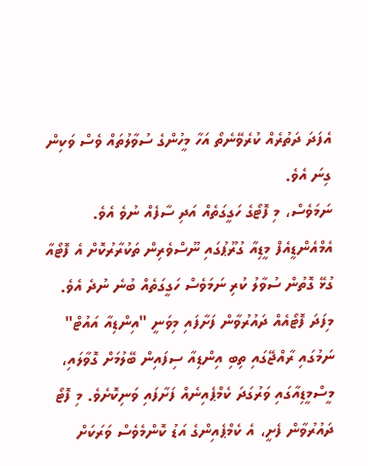އެފަދަ ދަތުރެއް ކުރެވޭނެތޯ އަހާ މީހުންގެ ސުވާލުތައް ވެސް ވަކިން ގިނަ އެވެ.
ނަމަވެސް، މި ފޮޓޯގެ ހަގީގަތެއް އަދި ސާފެއް ނުވެ އެވެ.
އެމްއެންޑީއެފް މީޑިއާ ގުރޫޕުގައި ނޫސްވެރިން ތަކުރާރުކޮށް އެ ފޮޓޯއާ ގުޅޭ ގޮތުން ސުވާލު ކުރި ނަމަވެސް ހަގީގަތެއް ބުނެ ނުދެ އެވެ.
މިފަދަ ފޮޓޯއެއް ދައުރުވާން ފަށާފައި މިވަނީ "އިންޑިއާ އައުޓް" ނަމުގައި ރާއްޖޭގައި ތިބި އިންޑިއާ ސިފައިން ބޭލުމަށް ގޮވާލައި، މީސްމީޑިއާގައި ވަރުގަދަ ކެމްޕެއިނެއް ފަށާފައި ވަނިކޮށެވެ. މި ފޮޓޯ ދައުރުވާން ފެށީ، އެ ކެމްޕެއިންގެ އަޑު ކޮންމެވެސް ވަރަކަށް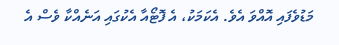މަޑުވެފައި އޮއްވަ އެވެ. އެކަމަކު، އެ ފޮޓޯއާ އެކުގައި އަނެއްކާ ވެސް އެ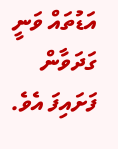އަޑުތައް ވަނީ ގަދަވާން ފަށައިފަ އެވެ.